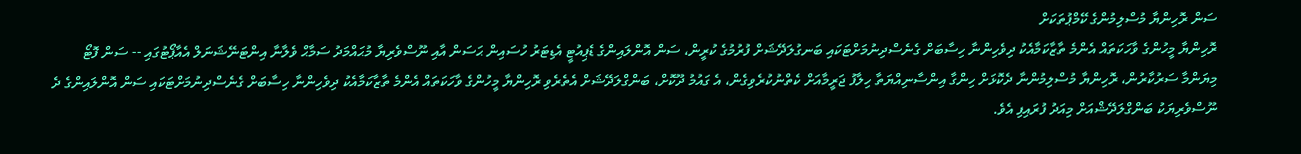ސަން ރޮހިންޔާ މުސްލިމުންގެ ކޭމްޕުތަކަށް
ރޮހިންޔާ މީހުންގެ ވާހަކަތައް އެންމެ ތާޒާކަމާއެކު ދިވެހިންނާ ހިސާބަށް ގެނެސްދިނުމަށްޓަކައި ބަނގުލަދޭޝަށް ފުރުމުގެ ކުރީން، ސަން އޮންލައިންގެ ޑެޕިއުޓީ އެޑިޓަރު ހުސައިން ޙަސަން އާއި ނޫސްވެރިޔާ މުޙައްމަދު ސަމާޙް ވެލާނާ އިންޓަނޭޝަނަލް އެއާޕޯޓުގައި -- ސަން ފޮޓޯ
މިޔަންމާ ސަރުކާރުން، ރޮހިންޔާ މުސްލިމުންނާ ދެކޮޅަށް ހިންގާ އިންސާނިއްޔަތާ ހިލާފު ޖަރީމާއަށް ކެތްނުކުރެވިގެން، އެ ގައުމު ދޫކޮށް، ބަންގްލަދޭޝަށް އެތެރެވި ރޮހިންޔާ މީހުންގެ ވާހަކަތައް އެންމެ ތާޒާކަމާއެކު ދިވެހިންނާ ހިސާބަށް ގެނެސްދިނުމަށްޓަކައި ސަން އޮންލައިންގެ ދެ ނޫސްވެރިޔަކު ބަންގްލަދޭޝްއަށް މިއަދު ފުރައިފި އެވެ.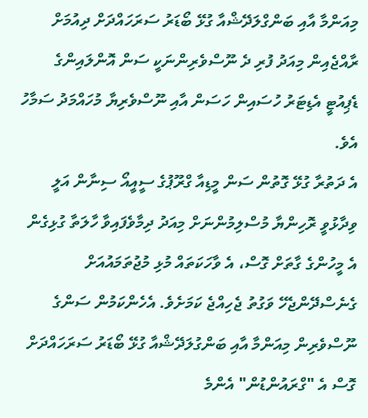މިއަންމާ އާއި ބަންގްލަދޭޝްއާ ގުޅޭ ބޯޑަރު ސަރަހައްދަށް ދިއުމަށް ރާއްޖެއިން މިއަދު ފުރި ދެ ނޫސްވެރިންނަކީ ސަން އޮންލައިންގެ ޑެޕިއުޓީ އެޑިޓަރު ހުސައިން ހަސަން އާއި ނޫސްވެރިޔާ މުހައްމަދު ސަމާހު އެވެ.
އެ ދަތުރާ ގުޅޭ ގޮތުން ސަން މީޑިއާ ގްރޫޕުގެ ސީއީއޯ ސިނާން އަލީ ވިދާޅުވީ ރޮހިންޔާ މުސްލިމުންނަށް މިއަދު ދިމާވެފައިވާ ހާލަތާ ގުޅިގެން އެ މީހުންގެ ގާތަށް ގޮސް، އެ ވާހަކަތައް މުޅި މުޖުތަމައުއަށް ގެނެސްދޭންޖެހޭ ވަގުތު ޖެހިއްޖެ ކަމަށެވެ. އެހެންކަމުން ސަންގެ ނޫސްވެރިން މިއަންމާ އާއި ބަންގުލަދޭޝްއާ ގުޅޭ ބޯޑަރު ސަރަހައްދަށް ގޮސް އެ "ގްރައުންޑުން" އެންމެ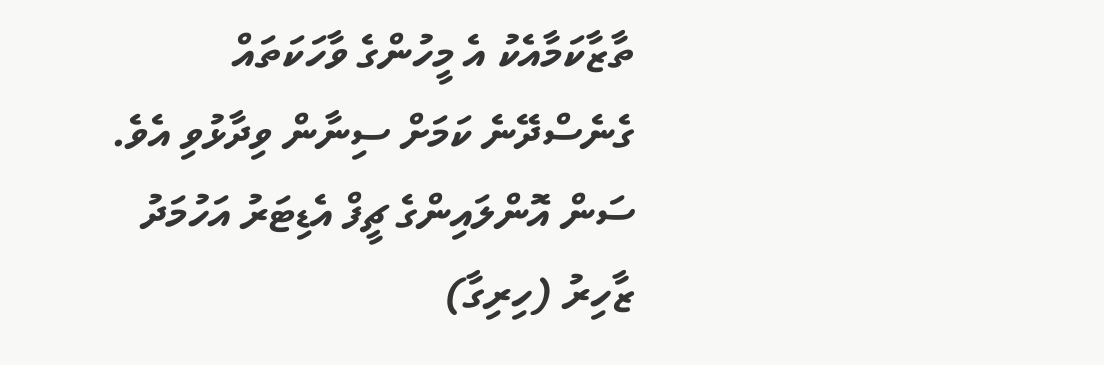ތާޒާކަމާއެކު އެ މީހުންގެ ވާހަކަތައް ގެނެސްދޭނެ ކަމަށް ސިނާން ވިދާޅުވި އެވެ.
ސަން އޮންލައިންގެ ޗީފް އެޑިޓަރު އަހުމަދު ޒާހިރު (ހިރިގާ)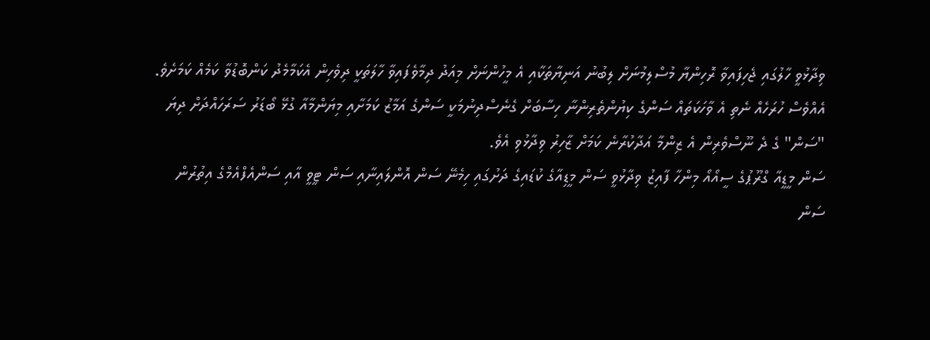ވިދާޅުވީ ހާލުގައި ޖެހިފައިވާ ރޮހިންޔާ މުސްލިމުނަށް ލިބުނު އަނިޔާތަކާއި އެ މީހުންނަށް މިއަދު ދިމާވެފައިވާ ހާލަތަކީ ދިވެހިން އެކަމާމެދު ކަންބޮޑުވާ ކަމެއް ކަމަށެވެ. އެއްވެސް ހުރަހެއް ނެތި އެ ވާހަކަތައް ސަންގެ ކިޔުންތެރިންނާ ހިސާބަށް ގެނެސްދިނުމަކީ ސަންގެ އަމާޒު ކަމަށާއި މިޔަންމާއާ ގުޅޭ ބޯޑަރު ސަރަހައްދަށް ދިޔަ "ސަން" ގެ ދެ ނޫސްވެރިން އެ ޒިންމާ އަދާކުރާނެ ކަމަށް ޒާހިރު ވިދާޅުވި އެވެ.
ސަން މީޑީއާ ގްރޫޕުގެ ސީއޯއޯ މިންހާ ފާއިޒު ވިދާޅުވީ ސަން މީޑިއާގެ ކުޑައިގެ ދަށުގައި ހިމެނޭ ސަން އޮންލައިނާއި ސަން ޓީވީ އާއި ސަންއެފްއެމްގެ އިތުރުން ސަން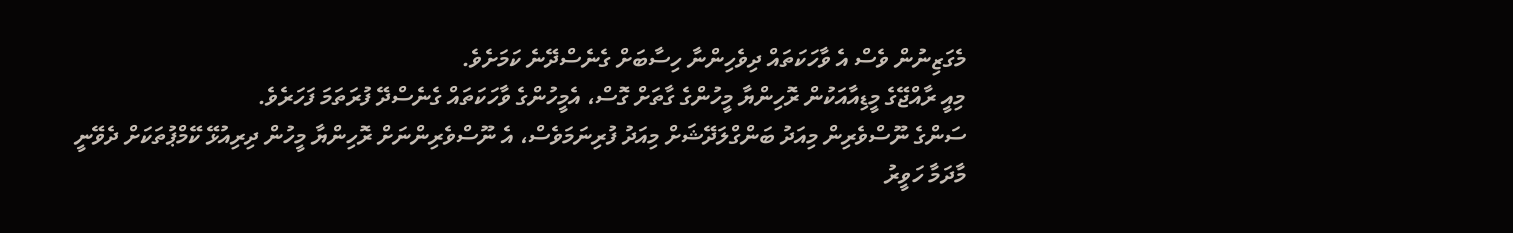މެގަޒިނުން ވެސް އެ ވާހަކަތައް ދިވެހިންނާ ހިސާބަށް ގެނެސްދޭނެ ކަމަށެވެ.
މިއީ ރާއްޖޭގެ މީޑިއާއަކުން ރޮހިންޔާ މީހުންގެ ގާތަށް ގޮސް، އެމީހުންގެ ވާހަކަތައް ގެނެސްދޭ ފުރަތަމަ ފަހަރެވެ.
ސަންގެ ނޫސްވެރިން މިއަދު ބަންގްލަދޭޝަށް މިއަދު ފުރިނަމަވެސް، އެ ނޫސްވެރިންނަށް ރޮހިންޔާ މީހުން ދިރިއުޅޭ ކޭމްޕުތަކަށް ދެވޭނީ މާދަމާ ހަވީރު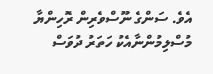އެވެ. ސަންގެ ނޫސްވެރިން ރޮހިންޔާ މުސްލިމުންނާއެކު ހަތަރު ދުވަސް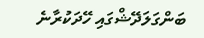ބަންގަލަދޭޝްގައި ހޭދަކުރާނެ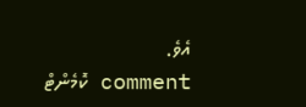އެވެ.
comment ކޮމެންޓް